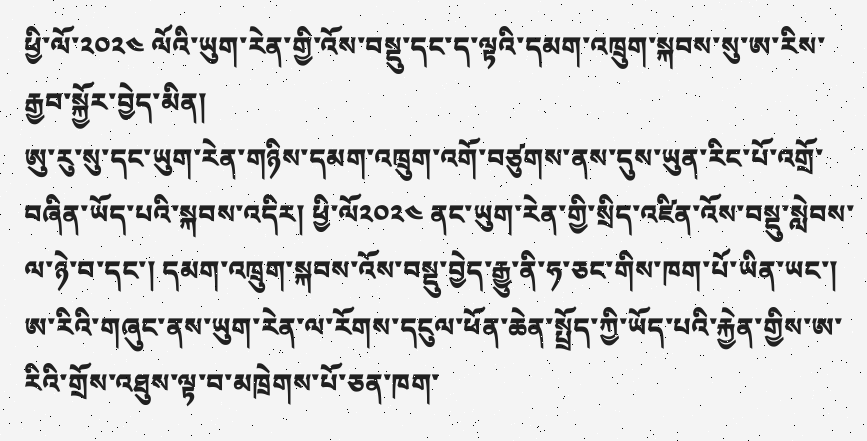ཕྱི་ལོ་༢༠༢༤ ལོའི་ཡུག་རེན་གྱི་འོས་བསྡུ་དང་ད་ལྟའི་དམག་འཁྲུག་སྐབས་སུ་ཨ་རིས་རྒྱབ་སྐྱོར་བྱེད་མིན།
ཨུ་རུ་སུ་དང་ཡུག་རེན་གཉིས་དམག་འཁྲུག་འགོ་བཙུགས་ནས་དུས་ཡུན་རིང་པོ་འགྲོ་བཞིན་ཡོད་པའི་སྐབས་འདིར། ཕྱི་ལོ༢༠༢༤ ནང་ཡུག་རེན་གྱི་སྲིད་འཛིན་འོས་བསྡུ་སླེབས་ལ་ཉེ་བ་དང་། དམག་འཁྲུག་སྐབས་འོས་བསྡུ་བྱེད་རྒྱུ་ནི་ཧ་ཅང་གིས་ཁག་པོ་ཡིན་ཡང་། ཨ་རིའི་གཞུང་ནས་ཡུག་རེན་ལ་རོགས་དངུལ་ཕོན་ཆེན་སྤྲོད་ཀྱི་ཡོད་པའི་རྐྱེན་གྱིས་ཨ་རིའི་གྲོས་འཐུས་ལྟ་བ་མཁྲེགས་པོ་ཅན་ཁག་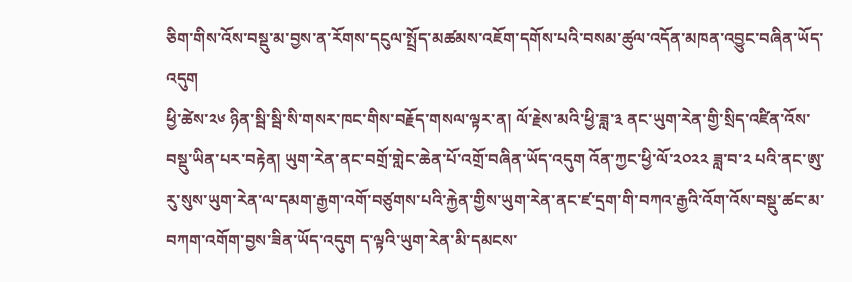ཅིག་གིས་འོས་བསྡུ་མ་བྱས་ན་རོགས་དངུལ་སྤྲོད་མཚམས་འཇོག་དགོས་པའི་བསམ་ཚུལ་འདོན་མཁན་འབྱུང་བཞིན་ཡོད་འདུག
ཕྱི་ཚེས་༢༦ ཉིན་སྦི་སྦི་སི་གསར་ཁང་གིས་བརྗོད་གསལ་ལྟར་ན། ལོ་རྗེས་མའི་ཕྱི་ཟླ་༣ ནང་ཡུག་རེན་གྱི་སྲིད་འཛིན་འོས་བསྡུ་ཡིན་པར་བརྟེན། ཡུག་རེན་ནང་བགྲོ་གླེང་ཆེན་པོ་འགྲོ་བཞིན་ཡོད་འདུག འོན་ཀྱང་ཕྱི་ལོ་༢༠༢༢ ཟླ་བ་༢ པའི་ནང་ཨུ་རུ་སུས་ཡུག་རེན་ལ་དམག་རྒྱག་འགོ་བཙུགས་པའི་རྐྱེན་གྱིས་ཡུག་རེན་ནང་ཛ་དྲག་གི་བཀའ་རྒྱའི་འོག་འོས་བསྡུ་ཚང་མ་བཀག་འགོག་བྱས་ཟིན་ཡོད་འདུག ད་ལྟའི་ཡུག་རེན་མི་དམངས་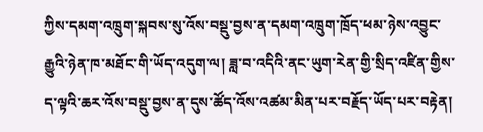ཀྱིས་དམག་འཁྲུག་སྐབས་སུ་འོས་བསྡུ་བྱས་ན་དམག་འཁྲུག་ཁྲོད་ཕམ་ཉེས་འབྱུང་རྒྱུའི་ཉེན་ཁ་མཐོང་གི་ཡོད་འདུག་ལ། ཟླ་བ་འདིའི་ནང་ཡུག་རེན་གྱི་སྲིད་འཛིན་གྱིས་ད་ལྟའི་ཆར་འོས་བསྡུ་བྱས་ན་དུས་ཚོད་འོས་འཚམ་མིན་པར་བརྗོད་ཡོད་པར་བརྟེན།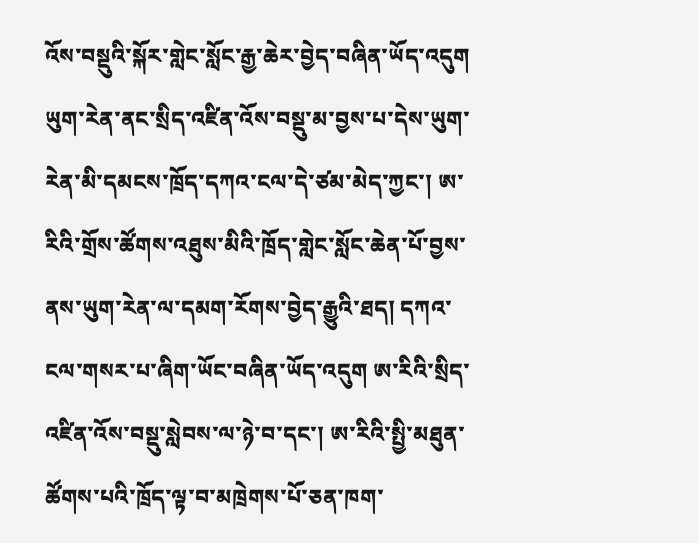འོས་བསྡུའི་སྐོར་གླེང་སློང་རྒྱ་ཆེར་བྱེད་བཞིན་ཡོད་འདུག
ཡུག་རེན་ནང་སྲིད་འཛིན་འོས་བསྡུ་མ་བྱས་པ་དེས་ཡུག་རེན་མི་དམངས་ཁྲོད་དཀའ་ངལ་དེ་ཙམ་མེད་ཀྱང་། ཨ་རིའི་གྲོས་ཚོགས་འཐུས་མིའི་ཁྲོད་གླེང་སློང་ཆེན་པོ་བྱས་ནས་ཡུག་རེན་ལ་དམག་རོགས་བྱེད་རྒྱུའི་ཐད། དཀའ་ངལ་གསར་པ་ཞིག་ཡོང་བཞིན་ཡོད་འདུག ཨ་རིའི་སྲིད་འཛིན་འོས་བསྡུ་སླེབས་ལ་ཉེ་བ་དང་། ཨ་རིའི་སྤྱི་མཐུན་ཚོགས་པའི་ཁྲོད་ལྟ་བ་མཁྲེགས་པོ་ཅན་ཁག་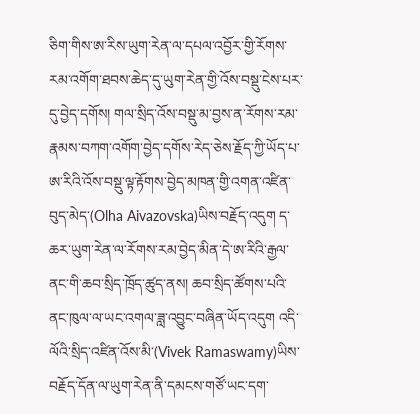ཅིག་གིས་ཨ་རིས་ཡུག་རེན་ལ་དཔལ་འབྱོར་གྱི་རོགས་རམ་འགོག་ཐབས་ཆེད་དུ་ཡུག་རེན་གྱི་འོས་བསྡུ་ངེས་པར་དུ་བྱེད་དགོས། གལ་སྲིད་འོས་བསྡུ་མ་བྱས་ན་རོགས་རམ་རྣམས་བཀག་འགོག་བྱེད་དགོས་རེད་ཅེས་རྗོད་ཀྱི་ཡོད་པ་ཨ་རིའི་འོས་བསྡུ་ལྟ་རྟོགས་བྱེད་མཁན་གྱི་འགན་འཛིན་བུད་མེད་(Olha Aivazovska)ཡིས་བརྗོད་འདུག ད་ཆར་ཡུག་རེན་ལ་རོགས་རམ་བྱེད་མིན་དེ་ཨ་རིའི་རྒྱལ་ནང་གི་ཆབ་སྲིད་ཁྲོད་ཚུད་ནས། ཆབ་སྲིད་ཚོགས་པའི་ནང་ཁུལ་ལ་ཡང་འགལ་ཟླ་འབྱུང་བཞིན་ཡོད་འདུག འདི་ལོའི་སྲིད་འཛིན་འོས་མི་(Vivek Ramaswamy)ཡིས་བརྗོད་དོན་ལ་ཡུག་རེན་ནི་དམངས་གཙོ་ཡང་དག་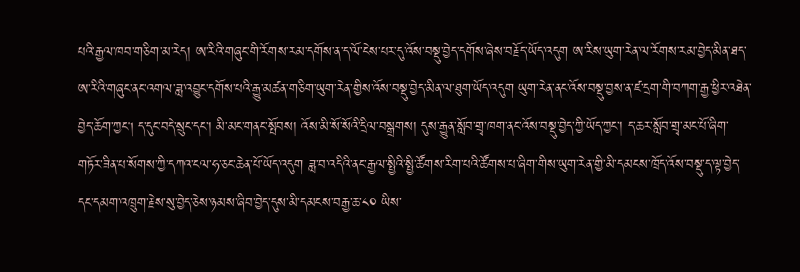པའི་རྒྱལ་ཁབ་གཅིག་མ་རེད། ཨ་རིའི་གཞུང་གི་རོགས་རམ་དགོས་ན་ད་ལོ་ངེས་པར་དུ་འོས་བསྡུ་བྱེད་དགོས་ཞེས་བརྗོད་ཡོད་འདུག ཨ་རིས་ཡུག་རེན་ལ་རོགས་རམ་བྱེད་མིན་ཐད་ཨ་རིའི་གཞུང་ནང་འགལ་ཟླ་འབྱུང་དགོས་པའི་རྒྱུ་མཚན་གཅིག་ཡུག་རེན་གྱིས་འོས་བསྡུ་བྱེད་མིན་ལ་ཐུག་ཡོད་འདུག ཡུག་རེན་ནང་འོས་བསྡུ་བྱས་ན་ཛ་དྲག་གི་བཀག་རྒྱ་ཕྱིར་འཐེན་བྱེད་ཆོག་ཀྱང། ད་དུང་བདེ་སྲུང་དང་། མི་མང་གནང་སྤོབས། འོས་མི་སོ་སོའི་དྲིལ་བསྒྲགས། དུས་རྒྱུན་སློབ་གྲྭ་ཁག་ནང་འོས་བསྡུ་བྱེད་ཀྱི་ཡོད་ཀྱང་། ད་ཆར་སློབ་གྲྭ་མང་པོ་ཞིག་གཏོར་ཟིན་པ་སོགས་ཀྱི་དཀའ་ངལ་ཧ་ཅང་ཆེན་པོ་ཡོད་འདུག ཟླ་བ་འདིའི་ནང་རྒྱལ་སྤྱིའི་སྤྱི་ཚོགས་རིག་པའི་ཚོགས་པ་ཞིག་གིས་ཡུག་རེན་གྱི་མི་དམངས་ཁྲོད་འོས་བསྡུ་ད་ལྟ་བྱེད་དང་དམག་འཁྲུག་རྗེས་སུ་བྱེད་ཅེས་ཉམས་ཞིབ་བྱེད་དུས་མི་དམངས་བརྒྱ་ཆ་༨༠ ཡིས་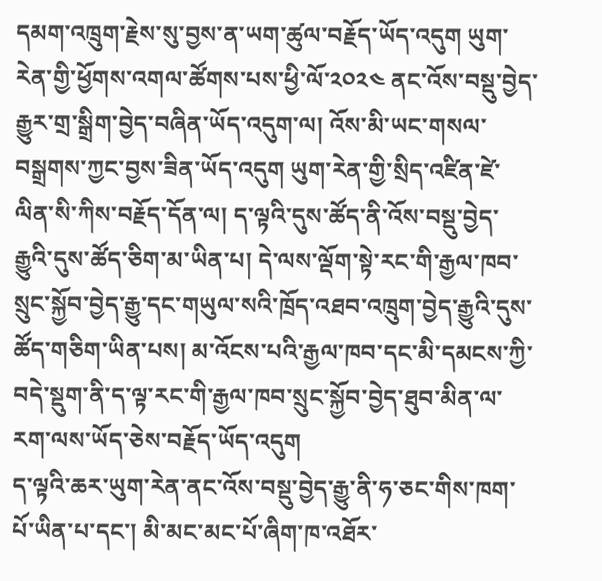དམག་འཁྲུག་རྗེས་སུ་བྱས་ན་ཡག་ཚུལ་བརྗོད་ཡོད་འདུག ཡུག་རེན་གྱི་ཕྱོགས་འགལ་ཚོགས་པས་ཕྱི་ལོ་༢༠༢༤ ནང་འོས་བསྡུ་བྱེད་རྒྱུར་གྲ་སྒྲིག་བྱེད་བཞིན་ཡོད་འདུག་ལ། འོས་མི་ཡང་གསལ་བསྒྲགས་ཀྱང་བྱས་ཟིན་ཡོད་འདུག ཡུག་རེན་གྱི་སྲིད་འཛིན་ཛེ་ལིན་སི་ཀིས་བརྗོད་དོན་ལ། ད་ལྟའི་དུས་ཚོད་ནི་འོས་བསྡུ་བྱེད་རྒྱུའི་དུས་ཚོད་ཅིག་མ་ཡིན་པ། དེ་ལས་ལྡོག་སྟེ་རང་གི་རྒྱལ་ཁབ་སྲུང་སྐྱོབ་བྱེད་རྒྱུ་དང་གཡུལ་སའི་ཁྲོད་འཐབ་འཁྲུག་བྱེད་རྒྱུའི་དུས་ཚོད་གཅིག་ཡིན་པས། མ་འོངས་པའི་རྒྱལ་ཁབ་དང་མི་དམངས་ཀྱི་བདེ་སྡུག་ནི་ད་ལྟ་རང་གི་རྒྱལ་ཁབ་སྲུང་སྐྱོབ་བྱེད་ཐུབ་མིན་ལ་རག་ལས་ཡོད་ཅེས་བརྗོད་ཡོད་འདུག
ད་ལྟའི་ཆར་ཡུག་རེན་ནང་འོས་བསྡུ་བྱེད་རྒྱུ་ནི་ཧ་ཅང་གིས་ཁག་པོ་ཡིན་པ་དང་། མི་མང་མང་པོ་ཞིག་ཁ་འཐོར་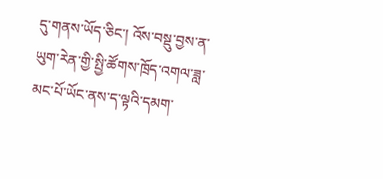དུ་གནས་ཡོད་ཅིང་། འོས་བསྡུ་བྱས་ན་ཡུག་རེན་གྱི་སྤྱི་ཚོགས་ཁྲོད་འགལ་ཟླ་མང་པོ་ཡོང་ནས་ད་ལྟའི་དམག་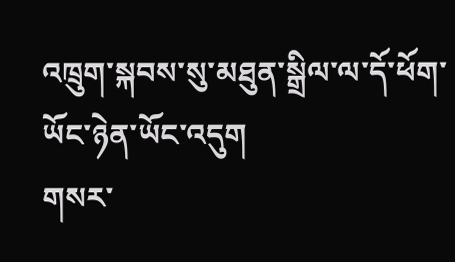འཁྲུག་སྐབས་སུ་མཐུན་སྒྲིལ་ལ་དོ་ཕོག་ཡོང་ཉེན་ཡོང་འདུག
གསར་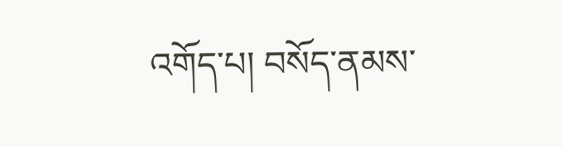འགོད་པ། བསོད་ནམས་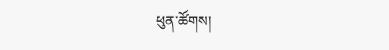ཕུན་ཚོགས།